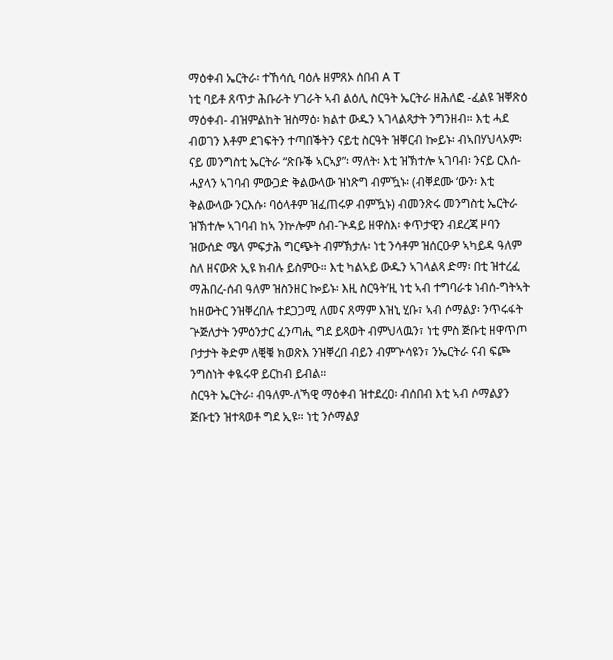ማዕቀብ ኤርትራ፡ ተኸሳሲ ባዕሉ ዘምጸኦ ሰበብ A T
ነቲ ባይቶ ጸጥታ ሕቡራት ሃገራት ኣብ ልዕሊ ስርዓት ኤርትራ ዘሕለፎ -ፈልዩ ዝቐጽዕ ማዕቀብ- ብዝምልከት ዝስማዕ፡ ክልተ ውዱን ኣገላልጻታት ንግንዘብ። እቲ ሓደ ብወገን እቶም ደገፍትን ተጣበቕትን ናይቲ ስርዓት ዝቐርብ ኰይኑ፡ ብኣበሃህላኦም፡ ናይ መንግስቲ ኤርትራ “ጽቡቕ ኣርኣያ”፡ ማለት፡ እቲ ዝኽተሎ ኣገባብ፡ ንናይ ርእሰ-ሓያላን ኣገባብ ምውጋድ ቅልውላው ዝነጽግ ብምዃኑ፡ (ብቐደሙ ‘ውን፡ እቲ ቅልውላው ንርእሱ፡ ባዕላቶም ዝፈጠሩዎ ብምዃኑ) ብመንጽሩ መንግስቲ ኤርትራ ዝኽተሎ ኣገባብ ከኣ ንኵሎም ሰብ-ጕዳይ ዘዋስእ፡ ቀጥታዊን ብደረጃ ዞባን ዝውሰድ ሜላ ምፍታሕ ግርጭት ብምኽታሉ፡ ነቲ ንሳቶም ዝሰርዑዎ ኣካይዳ ዓለም ስለ ዘናውጽ ኢዩ ክብሉ ይስምዑ። እቲ ካልኣይ ውዱን ኣገላልጻ ድማ፡ በቲ ዝተረፈ ማሕበረ-ሰብ ዓለም ዝስንዘር ኰይኑ፡ እዚ ስርዓት’ዚ ነቲ ኣብ ተግባራቱ ነብሰ-ግትኣት ከዘውትር ንዝቐረበሉ ተደጋጋሚ ለመና ጸማም እዝኒ ሂቡ፣ ኣብ ሶማልያ፡ ንጥሩፋት ጕጅለታት ንምዕንታር ፈንጣሒ ግደ ይጻወት ብምህላዉን፣ ነቲ ምስ ጅቡቲ ዘዋጥጦ ቦታታት ቅድም ለቒቑ ክወጽእ ንዝቐረበ ብይን ብምጕሳዩን፣ ንኤርትራ ናብ ፍጮ ንግስነት ቀዪሩዋ ይርከብ ይብል።
ስርዓት ኤርትራ፡ ብዓለም-ለኻዊ ማዕቀብ ዝተደረዐ፡ ብሰበብ እቲ ኣብ ሶማልያን ጅቡቲን ዝተጻወቶ ግደ ኢዩ። ነቲ ንሶማልያ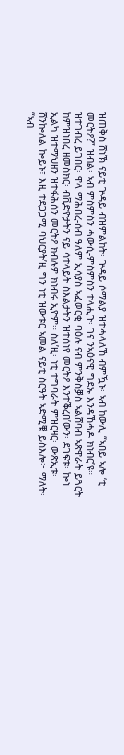ዝጠቅስ ሸነኽ ናይቲ ጕዳይ ብዝምልከት፡ ጕዳይ ሶማልያ ዝተሓላለኸ ብምዃኑ፡ ኣብ ከውሊ “ኣበይ ኣሎ ‘ቲ መርትዖ?” ዝብል፡ ኣብ ምስምስን ሓውሲ-ምስምስን ተላሒጉ፡ ገና ንኣዕናዊ ግደኡ እንዳኸሓዶ ክነብር’ዩ። ዝተገብረ ይገበር፡ ዋላ ማሕበረ-ሰብ ዓለም ኢሳያስ ኣፈወርቂ ባዕሉ ናብ ምንቅስቓስ ኣልሸባብ ኣጽዋራት ይጓርት ከምዝነበረ ዘመስክር፡ ብቪድዮታትን ናይ ሳተላይት ስእልታትን ዝተሰነየ መርትዖ እንተቕረበ’ውን፡ ደገፍቱ፡ ኰነ ኢልካ ዝተማህዘን ዝተፋሕሰን መርትዖ ክብሉዎ ክነብሩ ኢዮም። ስለ’ዚ፡ ነቲ ተግባራት ምዝርዛር፡ ውጽኢቱ፡ ሸንኰለል ኰይኑ፣ እዚ ተደጋጋሚ ባህርያት’ዚ ግን ነቲ ዝውቱር ኣመል ናይቲ ስርዓት ኣድሚቑ ይስእሎ፦ ማለት፡ “ኣብ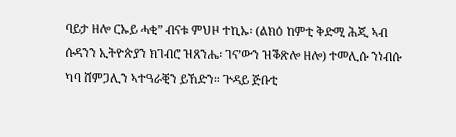ባይታ ዘሎ ርኡይ ሓቂ” ብናቱ ምህዞ ተኪኡ፡ (ልክዕ ከምቲ ቅድሚ ሕጂ ኣብ ሱዳንን ኢትዮጵያን ክገብሮ ዝጸንሔ፡ ገና’ውን ዝቕጽሎ ዘሎ) ተመሊሱ ንነብሱ ካባ ሸምጋሊን ኣተዓራቒን ይኸድን። ጕዳይ ጅቡቲ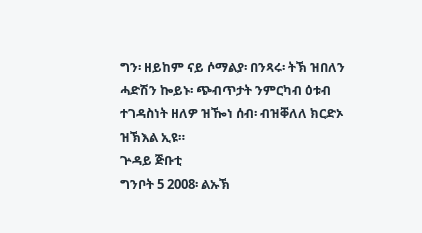ግን፡ ዘይከም ናይ ሶማልያ፡ በንጻሩ፡ ትኽ ዝበለን ሓድሽን ኰይኑ፡ ጭብጥታት ንምርካብ ዕቱብ ተገዳስነት ዘለዎ ዝዀነ ሰብ፡ ብዝቐለለ ክርድኦ ዝኽእል ኢዩ።
ጕዳይ ጅቡቲ
ግንቦት 5 2008፡ ልኡኽ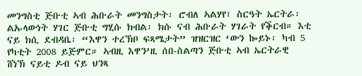መንግስቲ ጅቡቲ ኣብ ሕቡራት መንግስታት፡ ሮብለ ኣልሃየ፣ ስርዓት ኤርትራ፡ ልኡላውነት ሃገር ጅቡቲ ግሂሱ ክብል፡ ክሱ ናብ ሕቡራት ሃገራት የቕርብ። እቲ ናይ ክሲ ደብዳቤ፡ “እዋን ተረኽቦ ፍጻሜታት” ዝዝርዝር ‘ውን ኰይኑ፡ ካብ 5 የካቲት 2008 ይጅምር። ኣብዚ እዋን’ዚ ሰበ-ስልጣን ጅቡቲ ኣብ ኤርትራዊ ሸነኽ ናይቲ ዶብ ናይ ህንጻ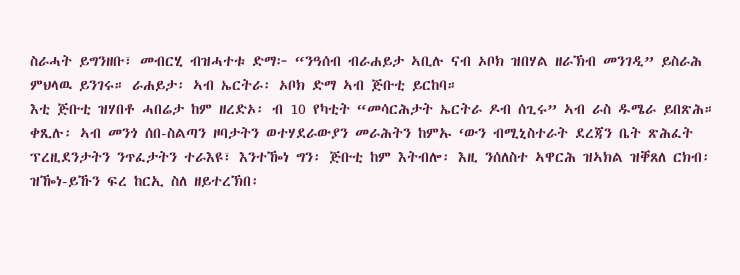ስራሓት ይግንዘቡ፣ መብርሂ ብዝሓተቱ ድማ፦ “ንዓሰብ ብራሐይታ ኣቢሉ ናብ ኦቦክ ዝበሃል ዘራኽብ መንገዲ” ይስራሕ ምህላዉ ይንገሩ። ራሐይታ፡ ኣብ ኤርትራ፡ ኦቦክ ድማ ኣብ ጅቡቲ ይርከባ።
እቲ ጅቡቲ ዝሃበቶ ሓበሬታ ከም ዘረድኦ፡ ብ 10 የካቲት “መሳርሕታት ኤርትራ ዶብ ሰጊሩ” ኣብ ራስ ዱሜራ ይበጽሕ። ቀጺሉ፡ ኣብ መንጎ ሰበ-ስልጣን ዞባታትን ወተሃደራውያን መራሕትን ከምኡ ‘ውን ብሚኒስተራት ደረጃን ቤት ጽሕፈት ፕረዚደንታትን ንጥፈታትን ተራእዩ፣ እንተዀነ ግን፡ ጅቡቲ ከም እትብሎ፡ እዚ ንሰለስተ ኣዋርሕ ዝኣክል ዝቐጸለ ርክብ፡ ዝዀነ-ይኹን ፍረ ከርኢ ስለ ዘይተረኽበ፡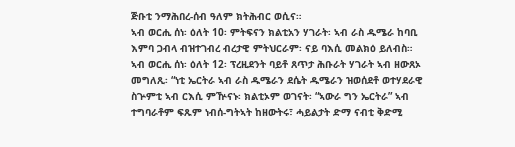ጅቡቲ ንማሕበረ-ሰብ ዓለም ክትሕብር ወሲና።
ኣብ ወርሒ ሰነ፡ ዕለት 10፡ ምትፍናን ክልቲአን ሃገራት፡ ኣብ ራስ ዱሜራ ከባቢ እምባ ጋብላ ብዝተገብረ ብረታዊ ምትህርራም፡ ናይ ባእሲ መልክዕ ይለብስ። ኣብ ወርሒ ሰነ፡ ዕለት 12፡ ፕረዚደንት ባይቶ ጸጥታ ሕቡራት ሃገራት ኣብ ዘውጸኦ መግለጺ፡ “ነቲ ኤርትራ ኣብ ራስ ዱሜራን ደሴት ዱሜራን ዝወሰደቶ ወተሃደራዊ ስጕምቲ ኣብ ርእሲ ምዅናኑ፡ ክልቲኦም ወገናት፡ “ኣውራ ግን ኤርትራ” ኣብ ተግባራቶም ፍጹም ነብሰ-ግትኣት ከዘውትሩ፣ ሓይልታት ድማ ናብቲ ቅድሚ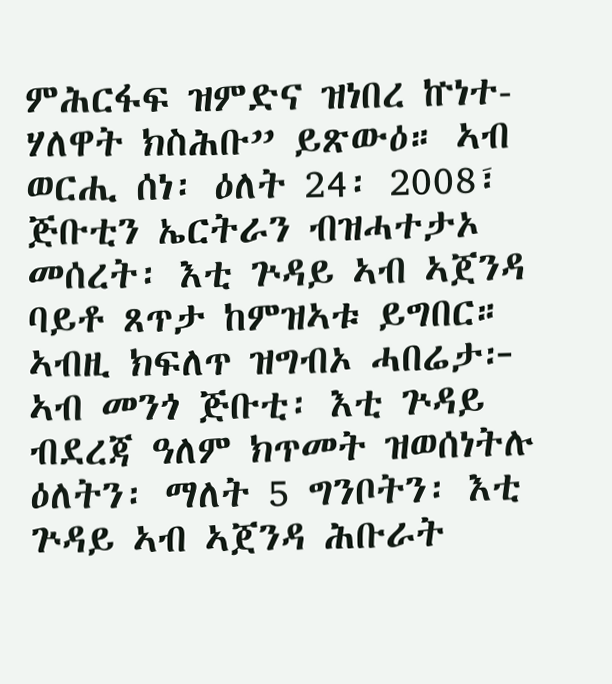ምሕርፋፍ ዝምድና ዝነበረ ኵነተ-ሃለዋት ክስሕቡ” ይጽውዕ። ኣብ ወርሒ ሰነ፡ ዕለት 24፡ 2008፣ ጅቡቲን ኤርትራን ብዝሓተታኦ መሰረት፡ እቲ ጕዳይ ኣብ ኣጀንዳ ባይቶ ጸጥታ ከምዝኣቱ ይግበር። ኣብዚ ክፍለጥ ዝግብኦ ሓበሬታ፦ ኣብ መንጎ ጅቡቲ፡ እቲ ጕዳይ ብደረጃ ዓለም ክጥመት ዝወሰነትሉ ዕለትን፡ ማለት 5 ግንቦትን፡ እቲ ጕዳይ ኣብ ኣጀንዳ ሕቡራት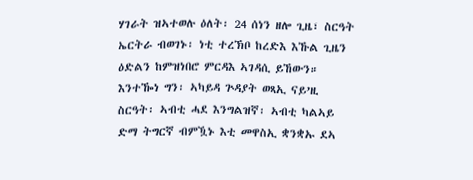ሃገራት ዝኣተወሉ ዕለት፡ 24 ሰነን ዘሎ ጊዜ፣ ስርዓት ኤርትራ ብወገኑ፡ ነቲ ተረኽቦ ከረድእ እኹል ጊዜን ዕድልን ከምዝነበሮ ምርዳእ ኣገዳሲ ይኸውን። እንተዀነ ግን፡ ኣካይዳ ጕዳያት ወጻኢ ናይ’ዚ ስርዓት፡ ኣብቲ ሓደ እንግልዝኛ፡ ኣብቲ ካልኣይ ድማ ትግርኛ ብምዃኑ እቲ መዋስኢ ቋንቋኡ ደኣ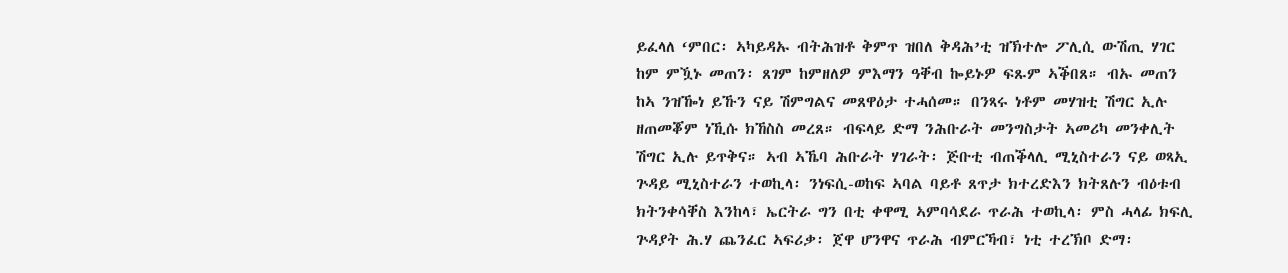ይፈላለ ‘ምበር፡ ኣካይዳኡ ብትሕዝቶ ቅምጥ ዝበለ ቅዳሕ’ቲ ዝኽተሎ ፖሊሲ ውሽጢ ሃገር ከም ምዃኑ መጠን፡ ጸገም ከምዘለዎ ምእማን ዓቐብ ኰይኑዎ ፍጹም ኣቕበጸ። ብኡ መጠን ከኣ ንዝዀነ ይኹን ናይ ሽምግልና መጸዋዕታ ተሓሰመ። በንጻሩ ነቶም መሃዝቲ ሽግር ኢሉ ዘጠመቖም ነኺሱ ክኸስስ መረጸ። ብፍላይ ድማ ንሕቡራት መንግስታት ኣመሪካ መንቀሊት ሽግር ኢሉ ይጥቅና። ኣብ ኣኼባ ሕቡራት ሃገራት፡ ጅቡቲ ብጠቕላሊ ሚኒስተራን ናይ ወጻኢ ጕዳይ ሚኒስተራን ተወኪላ፡ ንነፍሲ-ወከፍ ኣባል ባይቶ ጸጥታ ክተረድእን ክትጸሉን ብዕቱብ ክትንቀሳቐስ እንከላ፣ ኤርትራ ግን በቲ ቀዋሚ ኣምባሳደራ ጥራሕ ተወኪላ፡ ምስ ሓላፊ ክፍሊ ጕዳያት ሕ.ሃ ጨንፈር ኣፍሪቃ፡ ጀዋ ሆንዋና ጥራሕ ብምርኻብ፣ ነቲ ተረኽቦ ድማ፡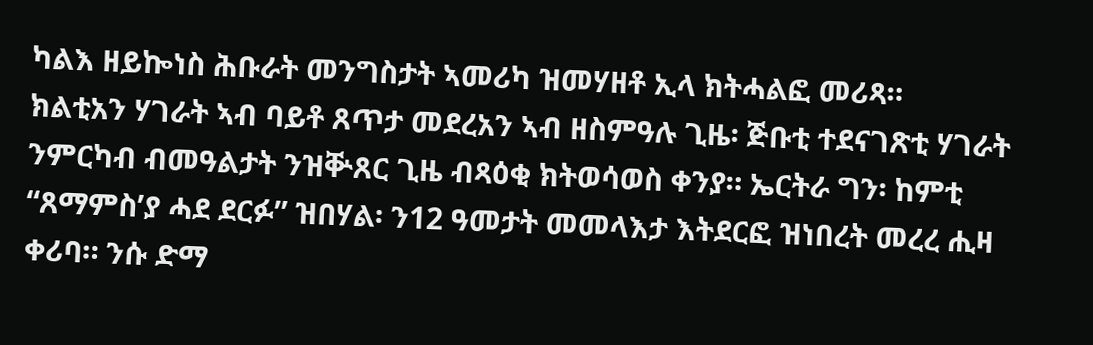ካልእ ዘይኰነስ ሕቡራት መንግስታት ኣመሪካ ዝመሃዘቶ ኢላ ክትሓልፎ መሪጻ።
ክልቲአን ሃገራት ኣብ ባይቶ ጸጥታ መደረአን ኣብ ዘስምዓሉ ጊዜ፡ ጅቡቲ ተደናገጽቲ ሃገራት ንምርካብ ብመዓልታት ንዝቝጸር ጊዜ ብጻዕቂ ክትወሳወስ ቀንያ። ኤርትራ ግን፡ ከምቲ “ጸማምስ’ያ ሓደ ደርፉ” ዝበሃል፡ ን12 ዓመታት መመላእታ እትደርፎ ዝነበረት መረረ ሒዛ ቀሪባ። ንሱ ድማ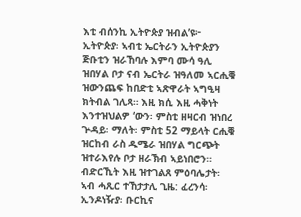እቲ ብሰንኪ ኢትዮጵያ ዝብል’ዩ፦ ኢትዮጵያ፡ ኣብቲ ኤርትራን ኢትዮጵያን ጅቡቲን ዝራኸባሉ እምባ ሙሳ ዓሊ ዝበሃል ቦታ ናብ ኤርትራ ዝዓለመ ኣርሒቑ ዝውንጨፍ ከበድቲ ኣጽዋራት ኣግዒዛ ክትብል ገሊጻ። እዚ ክሲ እዚ ሓቅነት እንተዝህልዎ ‘ውን፡ ምስቲ ዘዛርብ ዝነበረ ጕዳይ፡ ማለት፡ ምስቲ 52 ማይላት ርሒቑ ዝርከብ ራስ ዱሜራ ዝበሃል ግርጭት ዝተራእየሉ ቦታ ዘራኽብ ኣይነበሮን።
ብድርኺት እዚ ዝተገልጸ ምዕባሌታት፡ ኣብ ሓጺር ተኸታታሊ ጊዜ: ፈረንሳ፡ ኢንዶነዥያ፡ ቡርኪና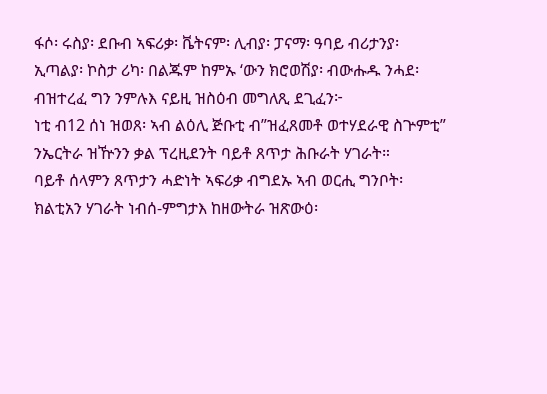ፋሶ፡ ሩስያ፡ ደቡብ ኣፍሪቃ፡ ቬትናም፡ ሊብያ፡ ፓናማ፡ ዓባይ ብሪታንያ፡ ኢጣልያ፡ ኮስታ ሪካ፡ በልጁም ከምኡ ‘ውን ክሮወሽያ፡ ብውሑዱ ንሓደ፡ ብዝተረፈ ግን ንምሉእ ናይዚ ዝስዕብ መግለጺ ደጊፈን፦
ነቲ ብ12 ሰነ ዝወጸ፡ ኣብ ልዕሊ ጅቡቲ ብ”ዝፈጸመቶ ወተሃደራዊ ስጕምቲ” ንኤርትራ ዝዅንን ቃል ፕረዚደንት ባይቶ ጸጥታ ሕቡራት ሃገራት።
ባይቶ ሰላምን ጸጥታን ሓድነት ኣፍሪቃ ብግደኡ ኣብ ወርሒ ግንቦት፡ ክልቲአን ሃገራት ነብሰ-ምግታእ ከዘውትራ ዝጽውዕ፡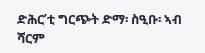ድሕር’ቲ ግርጭት ድማ፡ ስዒቡ፡ ኣብ ሻርም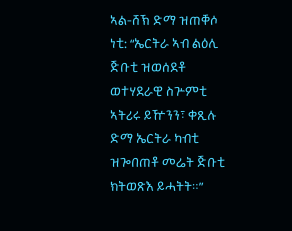ኣል-ሸኽ ድማ ዝጠቐሶ ነቲ: “ኤርትራ ኣብ ልዕሊ ጅቡቲ ዝወሰደቶ ወተሃደራዊ ስጕምቲ ኣትሪሩ ይዅንን፣ ቀጺሉ ድማ ኤርትራ ካብቲ ዝጐበጠቶ መሬት ጅቡቲ ክትወጽእ ይሓትት።”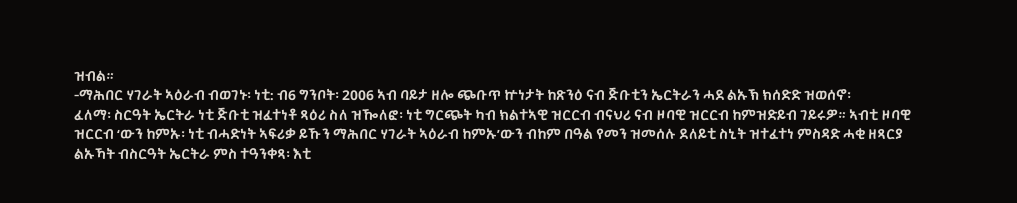ዝብል።
-ማሕበር ሃገራት ኣዕራብ ብወገኑ፡ ነቲ: ብ6 ግንቦት፡ 2006 ኣብ ባይታ ዘሎ ጭቡጥ ኵነታት ከጽንዕ ናብ ጅቡቲን ኤርትራን ሓደ ልኡኽ ክሰድድ ዝወሰኖ፡
ፈለማ፡ ስርዓት ኤርትራ ነቲ ጅቡቲ ዝፈተነቶ ጻዕሪ ስለ ዝዀለፎ፡ ነቲ ግርጭት ካብ ክልተኣዊ ዝርርብ ብናህሪ ናብ ዞባዊ ዝርርብ ከምዝድይብ ገይሩዎ። ኣብቲ ዞባዊ ዝርርብ ‘ውን ከምኡ፡ ነቲ ብሓድነት ኣፍሪቃ ይኹን ማሕበር ሃገራት ኣዕራብ ከምኡ’ውን ብከም በዓል የመን ዝመሰሉ ደለይቲ ስኒት ዝተፈተነ ምስዳድ ሓቂ ዘጻርያ ልኡኻት ብስርዓት ኤርትራ ምስ ተዓንቀጻ፡ እቲ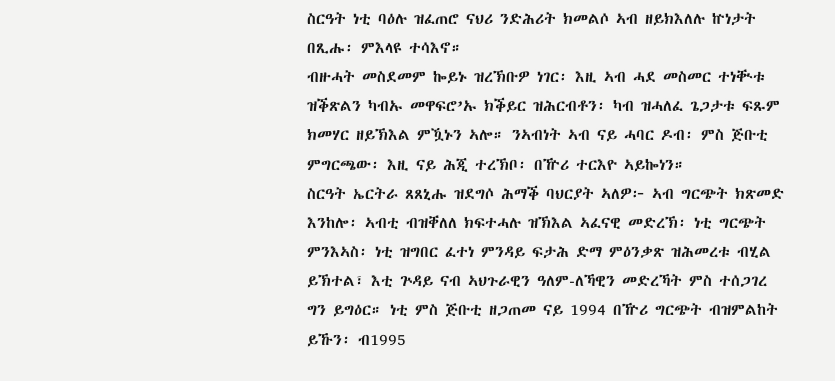ስርዓት ነቲ ባዕሉ ዝፈጠሮ ናህሪ ንድሕሪት ክመልሶ ኣብ ዘይክእለሉ ኵነታት በጺሑ፡ ምእላዩ ተሳእኖ።
ብዙሓት መስደመም ኰይኑ ዝረኽቡዎ ነገር፡ እዚ ኣብ ሓደ መስመር ተነቚቱ ዝቕጽልን ካብኡ መዋፍሮ’ኡ ክቕይር ዝሕርብቶን፡ ካብ ዝሓለፈ ጌጋታቱ ፍጹም ክመሃር ዘይኽእል ምዃኑን ኣሎ። ንኣብነት ኣብ ናይ ሓባር ዶብ፡ ምስ ጅቡቲ ምግርጫው፡ እዚ ናይ ሕጂ ተረኽቦ፡ በዅሪ ተርእዮ ኣይኰነን።
ስርዓት ኤርትራ ጸጸኒሑ ዝደግሶ ሕማቕ ባህርያት ኣለዎ፦ ኣብ ግርጭት ክጽመድ እንከሎ፡ ኣብቲ ብዝቐለለ ክፍተሓሉ ዝኽእል ኣፈናዊ መድረኽ፡ ነቲ ግርጭት ምንእኣስ፡ ነቲ ዝግበር ፈተነ ምንዳይ ፍታሕ ድማ ምዕንቃጽ ዝሕመረቱ ብሂል ይኽተል፣ እቲ ጕዳይ ናብ ኣህጉራዊን ዓለም-ለኻዊን መድረኻት ምስ ተሰጋገረ ግን ይግዕር። ነቲ ምስ ጅቡቲ ዘጋጠመ ናይ 1994 በዅሪ ግርጭት ብዝምልከት ይኹን፡ ብ1995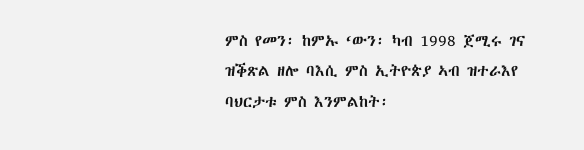ምስ የመን፡ ከምኡ ‘ውን፡ ካብ 1998 ጀሚሩ ገና ዝቕጽል ዘሎ ባእሲ ምስ ኢትዮጵያ ኣብ ዝተራእየ ባህርታቱ ምስ እንምልከት፡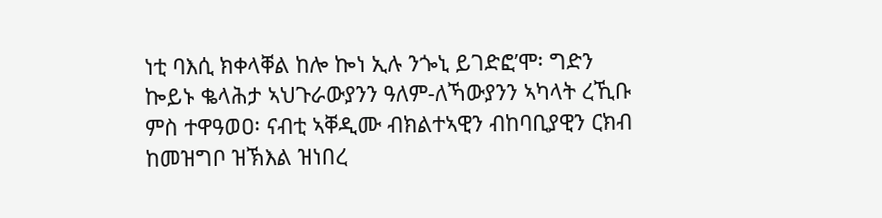ነቲ ባእሲ ክቀላቐል ከሎ ኰነ ኢሉ ንጐኒ ይገድፎ’ሞ፡ ግድን ኰይኑ ቈላሕታ ኣህጉራውያንን ዓለም-ለኻውያንን ኣካላት ረኺቡ ምስ ተዋዓወዐ፡ ናብቲ ኣቐዲሙ ብክልተኣዊን ብከባቢያዊን ርክብ ከመዝግቦ ዝኽእል ዝነበረ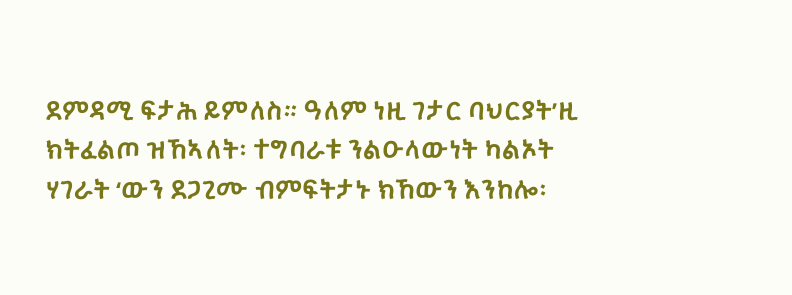ደምዳሚ ፍታሕ ይምለስ። ዓለም ነዚ ገታር ባህርያት’ዚ ክትፈልጦ ዝኸኣለት፡ ተግባራቱ ንልዑላውነት ካልኦት ሃገራት ‘ውን ደጋጊሙ ብምፍትታኑ ክኸውን እንከሎ፡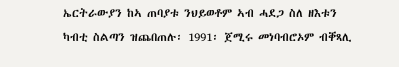ኤርትራውያን ከኣ ጠባያቱ ንህይወቶም ኣብ ሓደጋ ስለ ዘእቱን ካብቲ ስልጣን ዝጨበጠሉ፡ 1991፡ ጀሚሩ መነባብሮኦም ብቐጻሊ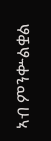ኣብ ምንቍልቋል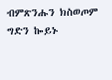ብምጽንሑን ክስወጦም ግድን ኰይኑ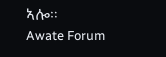ኣሎ።
Awate Forum